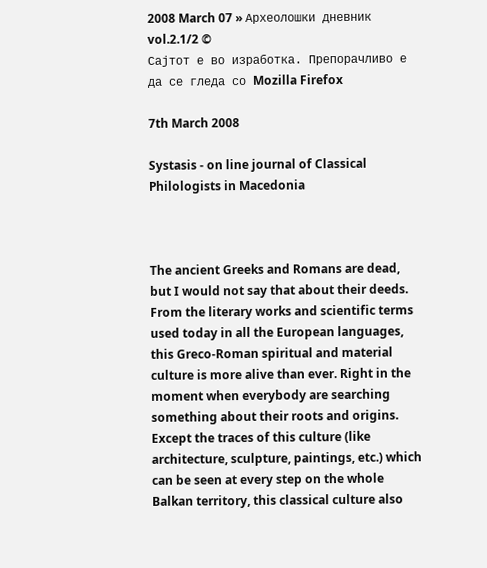2008 March 07 » Археолошки дневник vol.2.1/2 ©
Сајтот е во изработка. Препорачливо е да се гледа со Mozilla Firefox

7th March 2008

Systasis - on line journal of Classical Philologists in Macedonia



The ancient Greeks and Romans are dead, but I would not say that about their deeds. From the literary works and scientific terms used today in all the European languages, this Greco-Roman spiritual and material culture is more alive than ever. Right in the moment when everybody are searching something about their roots and origins. Except the traces of this culture (like architecture, sculpture, paintings, etc.) which can be seen at every step on the whole Balkan territory, this classical culture also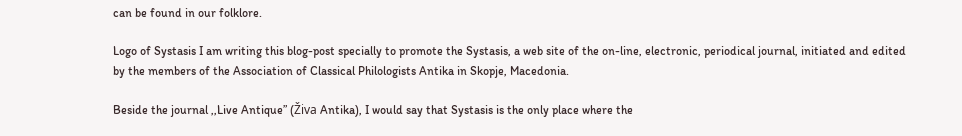can be found in our folklore.

Logo of Systasis I am writing this blog-post specially to promote the Systasis, a web site of the on-line, electronic, periodical journal, initiated and edited by the members of the Association of Classical Philologists Antika in Skopje, Macedonia.

Beside the journal ,,Live Antique” (Živa Antika), I would say that Systasis is the only place where the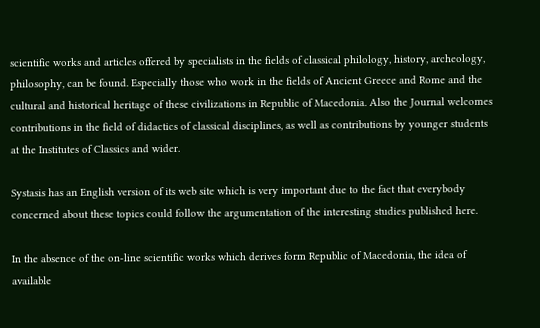scientific works and articles offered by specialists in the fields of classical philology, history, archeology, philosophy, can be found. Especially those who work in the fields of Ancient Greece and Rome and the cultural and historical heritage of these civilizations in Republic of Macedonia. Also the Journal welcomes contributions in the field of didactics of classical disciplines, as well as contributions by younger students at the Institutes of Classics and wider.

Systasis has an English version of its web site which is very important due to the fact that everybody concerned about these topics could follow the argumentation of the interesting studies published here.

In the absence of the on-line scientific works which derives form Republic of Macedonia, the idea of available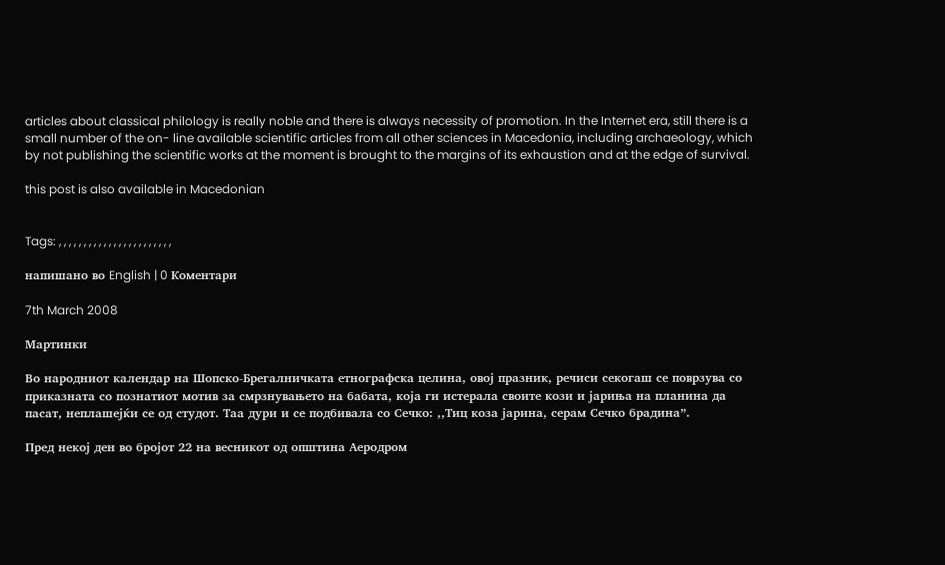articles about classical philology is really noble and there is always necessity of promotion. In the Internet era, still there is a small number of the on- line available scientific articles from all other sciences in Macedonia, including archaeology, which by not publishing the scientific works at the moment is brought to the margins of its exhaustion and at the edge of survival.

this post is also available in Macedonian


Tags: , , , , , , , , , , , , , , , , , , , , , , ,

напишано во English | 0 Коментари

7th March 2008

Мартинки

Во народниот календар на Шопско-Брегалничката етнографска целина, овој празник, речиси секогаш се поврзува со приказната со познатиот мотив за смрзнувањето на бабата, која ги истерала своите кози и јариња на планина да пасат, неплашејќи се од студот. Tаа дури и се подбивала со Сечко: ,,Тиц коза јарина, серам Сечко брадина”.

Пред некој ден во бројот 22 на весникот од општина Аеродром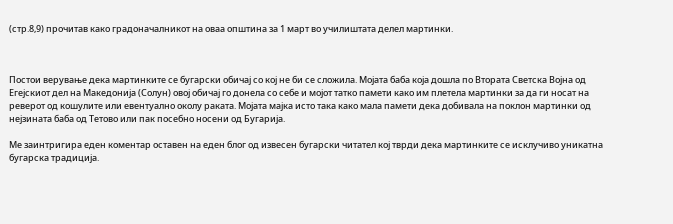(стр.8,9) прочитав како градоначалникот на оваа општина за 1 март во училиштата делел мартинки.



Постои верување дека мартинките се бугарски обичај со кој не би се сложила. Мојата баба која дошла по Втората Светска Војна од Егејскиот дел на Македонија (Солун) овој обичај го донела со себе и мојот татко памети како им плетела мартинки за да ги носат на реверот од кошулите или евентуално околу раката. Мојата мајка исто така како мала памети дека добивала на поклон мартинки од нејзината баба од Тетово или пак посебно носени од Бугарија.

Ме заинтригира еден коментар оставен на еден блог од извесен бугарски читател кој тврди дека мартинките се исклучиво уникатна бугарска традиција.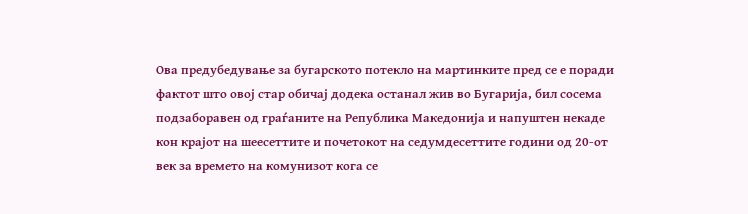Ова предубедување за бугарското потекло на мартинките пред се е поради фактот што овој стар обичај додека останал жив во Бугарија, бил сосема подзаборавен од граѓаните на Република Македонија и напуштен некаде кон крајот на шеесеттите и почетокот на седумдесеттите години од 20-от век за времето на комунизот кога се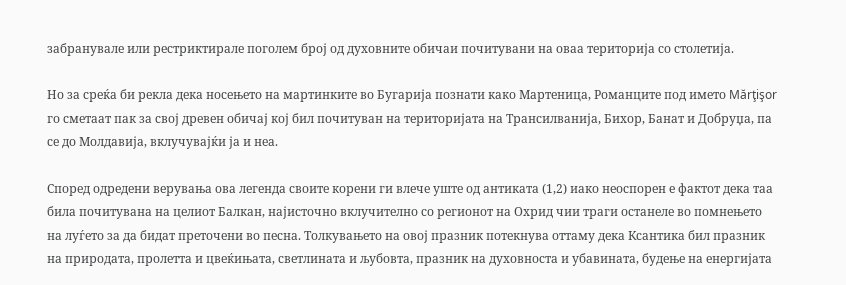забранувале или рестриктирале поголем број од духовните обичаи почитувани на оваа територија со столетија.

Но за среќа би рекла дека носењето на мартинките во Бугарија познати како Мартеница, Романците под името Mărţişor го сметаат пак за свој древен обичај кој бил почитуван на територијата на Трансилванија, Бихор, Банат и Добруџа, па се до Молдавија, вклучувајќи ја и неа.

Според одредени верувања ова легенда своите корени ги влече уште од антиката (1,2) иако неоспорен е фактот дека таа била почитувана на целиот Балкан, најисточно вклучително со регионот на Охрид чии траги останеле во помнењето на луѓето за да бидат преточени во песна. Толкувањето на овој празник потекнува оттаму дека Ксантика бил празник на природата, пролетта и цвеќињата, светлината и љубовта, празник на духовноста и убавината, будење на енергијата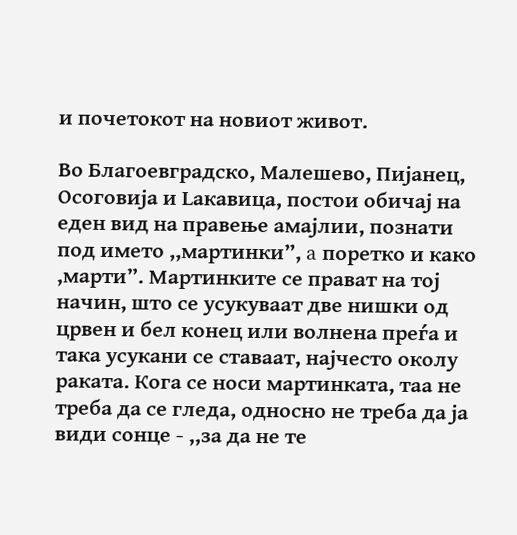и почетокот на новиот живот.

Во Благоевградско, Малешево, Пијанец, Осоговија и Lакавица, постои обичај на eден вид на правење амајлии, познати под името ,,мартинки”, a поретко и како ,марти”. Mартинките се прават на тој начин, што се усукуваат две нишки од црвен и бел конец или волнена преѓа и така усукани се ставаат, најчесто околу раката. Кога се носи мартинката, таа не треба да се гледа, односно не треба да ја види сонце - ,,за да не те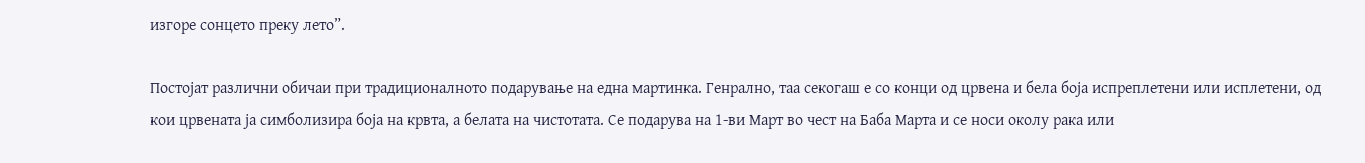изгоре сонцето преку лето”.

Постојат различни обичаи при традиционалното подарување на една мартинка. Генрално, таа секогаш е со конци од црвена и бела боја испреплетени или исплетени, од кои црвената ја симболизира боја на крвта, а белата на чистотата. Се подарува на 1-ви Март во чест на Баба Марта и се носи околу рака или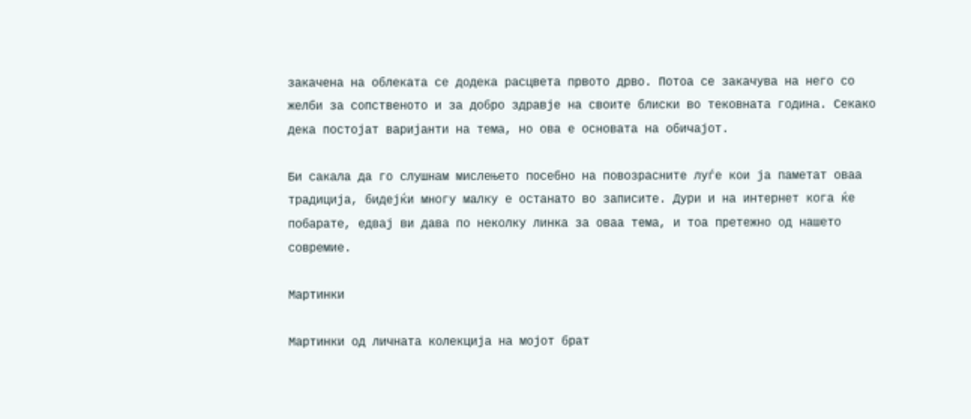закачена на облеката се додека расцвета првото дрво. Потоа се закачува на него со желби за сопственото и за добро здравје на своите блиски во тековната година. Секако дека постојат варијанти на тема, но ова е основата на обичајот.

Би сакала да го слушнам мислењето посебно на повозрасните луѓе кои ја паметат оваа традиција, бидејќи многу малку е останато во записите. Дури и на интернет кога ќе побарате, едвај ви дава по неколку линка за оваа тема, и тоа претежно од нашето совремие.

Мартинки

Мартинки од личната колекција на мојот брат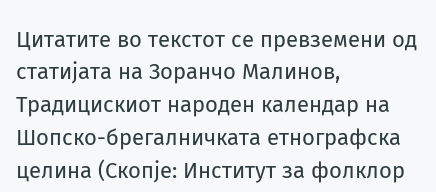Цитатите во текстот се превземени од статијата на Зоранчо Малинов, Традицискиот народен календар на Шопско-брегалничката етнографска целина (Скопје: Институт за фолклор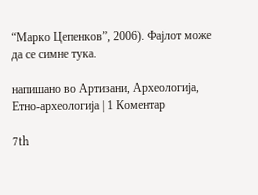“Марко Цепенков”, 2006). Фајлот може да се симне тука.

напишано во Артизани, Археологија, Етно-археологија | 1 Коментар

7th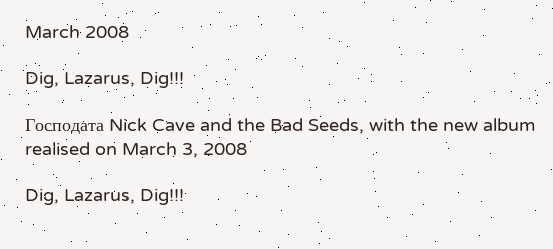March 2008

Dig, Lazarus, Dig!!!

Господaта Nick Cave and the Bad Seeds, with the new album realised on March 3, 2008

Dig, Lazarus, Dig!!!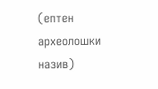(ептен археолошки назив)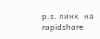p.s. линк на rapidshare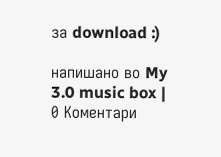за download :)

напишано во My 3.0 music box | 0 Коментари